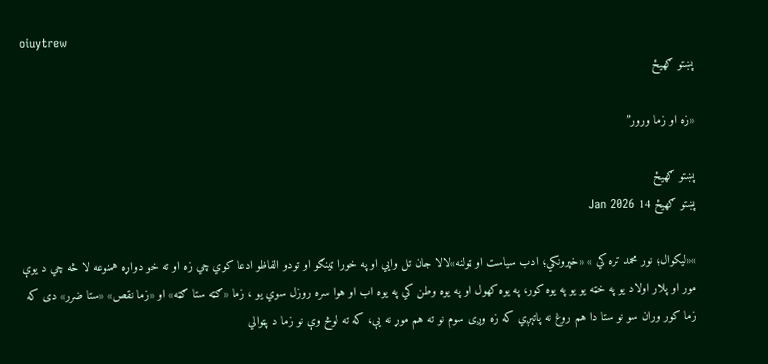oiuytrew
پښتو ګهيځ

«زه او زما ورور”

پښتو ګهيځ
پښتو ګهيځ 14 Jan 2026

»«ليکوال؛ نور محمد تره کي » «خپرونکي؛ ادب سياست او ټولنه»لالا جان تل وايي او په خورا ټینګو او تودو الفاظو ادعا کوي چي زه او ته خو دواړه همنوعه لا څه چي د يوې مور او پلار اولاد یو په خټه یو یو په یوه کور، په یوه کهول او په یوه وطن کي په یوه اب او هوا سره روزل سوي يو ، زما «ګټه ستا ګټه» او «زما نقص» «ستا ضرر» دی که زما کور وران سو نو ستا دا هم روغ نه پاتېږي که زه وږی سوم نو ته هم موړ نه يې، که ته لوڅ وې نو زما د پټوالي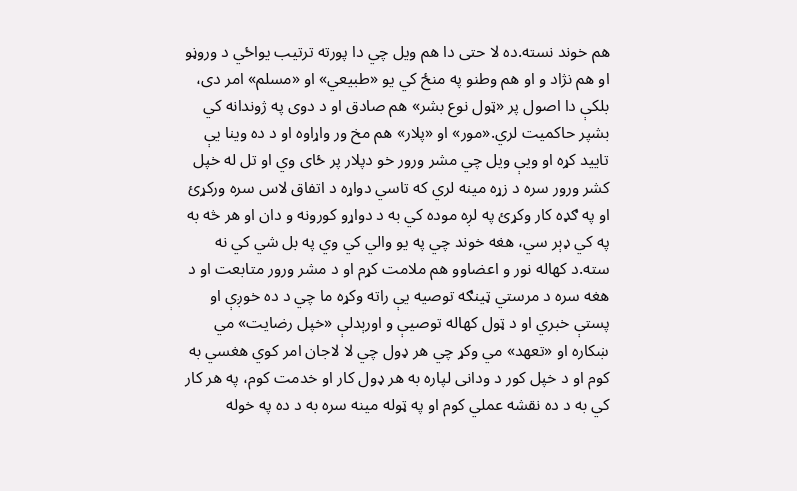هم خوند نسته.ده لا حتی دا هم ویل چي دا پورته ترتيب يواځي د وروڼو او هم نژاد و او هم وطنو په منځ كي يو «طبيعي» او «مسلم» امر دی، بلکې دا اصول پر «ټول نوع بشر» هم صادق او د دوی په ژوندانه کي بشپر حاکميت لري.«مور» او «پلار» هم مخ ور واړاوه او د ده وينا يې تایید کړه او ويې ويل چي مشر ورور خو دپلار پر ځای وي او تل له خپل کشر ورور سره د زړه مینه لري که تاسي دواړه د اتفاق لاس سره ورکړئ او په ګډه کار وکړئ په لږه موده کي به د دواړو کورونه و دان او هر څه به په کي ډېر سي، هغه خوند چي په يو والي کي وي په بل شي کي نه سته.د کهاله نور و اعضاوو هم ملامت کړم او د مشر ورور متابعت او د هغه سره د مرستي ټینګه توصیه یې راته وکړه ما چي د ده خوږې او پستې خبري او د ټول کهاله توصيې و اورېدلې «خپل رضايت» مي ښکاره او «تعهد» مي وکړ چي هر ډول چي لا لاجان امر کوي هغسي به کوم او د خپل کور د ودانی لپاره به هر ډول کار او خدمت کوم، په هر کار کي به د ده نقشه عملي کوم او په ټوله مينه سره به د ده په خوله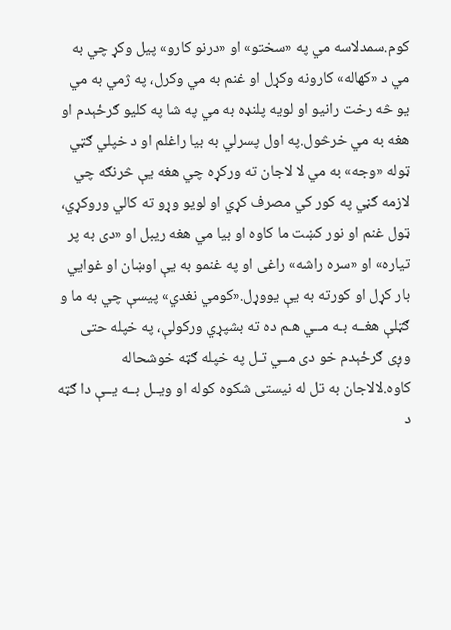کوم.سمدلاسه مي په «سختو» او «درنو کارو» پيل وکړ چي به مي د «کهاله» کارونه وکړل او غنم به مي وکرل، په ژمي به مي یو څه رخت رانیو او لویه پلنډه به مي په شا په کلیو ګرځېدم او هغه به مي خرڅول.په اول پسرلي به بيا راغلم او د خپلي ګټي ټوله «وجه» به مي لا لاجان ته ورکړه چي هغه یې څرنګه چي لازمه ګڼي په كور كي مصرف کړي او لویو وړو ته کالي وروكړي، ټول غنم او نور کښت ما کاوه او بيا مي هغه ريبل او «دی به پر تیاره» او «سره راشه» راغی او په غنمو به يې اوښان او غوايي بار کړل او کورته به يې يووړل.«كومي نغدي» پيسې چي به ما و ګټلې هغــه بـه مــي هـم ده ته بشپړي ورکولې، په خپله حتى وږی ګرځېدم خو دی مــي تـل په خپله ګټه خوشحاله کاوه.لالاجان به تل له نیستی شکوه کوله او ويــل بــه یــې دا ګټه د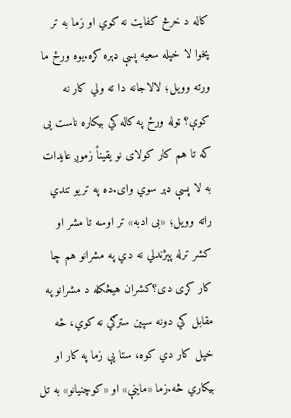کاله د خرڅ کفایت نه کوي او زما به تر پخوا لا خپله سعيه پسې ډېره کړه.یوه ورځ ما ورته وويل؛ لالاجانه دا ته ولي کار نه کوې؟ ټوله ورځ په کاله کي بیکاره ناست یی که تا هم کار کولای نو یقیناً زموږ عایدات به لا پسې ډېر سوي وای.ده په تریو تندي راته وويل؛ «بی ادبه» تر اوسه تا مشر او کشر ترله پېژندلي نه دي په مشرانو هم چا کار کړی دی؟کشران هیڅکله د مشرانو په مقابل کي دونه سپین سترګي نه کوي، ځه خپل کار دي کوه، ستا يې زما په کار او بيكاري څه.زما «ماينې» او «کوچنیانو» به تل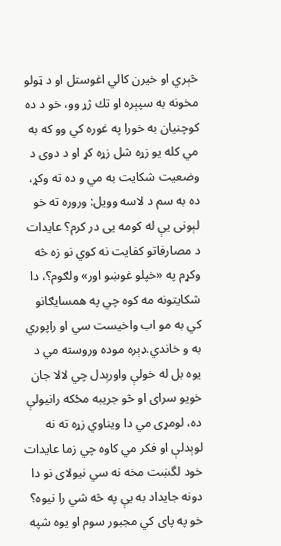څېري او خيرن كالي اغوستل او د ټولو مخونه به سپېره او تك ژړ وو، خو د ده کوچنیان به خورا په غوره کي وو که به مي کله یو زړه شل زړه کړ او د دوی د وضعیت شکایت به مي و ده ته وکړ، ده به سم د لاسه وویل: وروره ته خو لېونی يې له کومه یی در کرم؟ عایدات د مصارفاتو کفایت نه کوي نو زه څه وکړم په «خپلو غوښو اور» ولګوم؟، دا شکایتونه مه کوه چي په همسایګانو کي به مو اب واخيست سي او راپوري به و خاندي.ډېره موده وروسته مي د يوه بل له خولې واورېدل چي لالا جان خویو سرای او څو جریبه مځکه رانیولې ده، لومړی مي دا ويناوي زړه ته نه لوېدلې او فکر مي کاوه چي زما عایدات خود لگښت مخه نه سي نیولای نو دا دونه جایداد به يې په څه شي را نيوه؟ خو په پای کي مجبور سوم او يوه شپه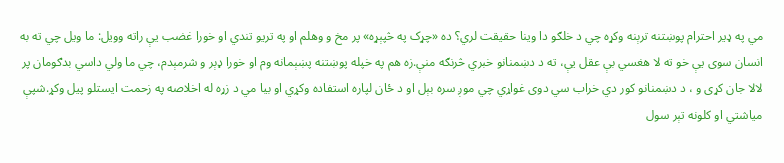مي په ډیر احترام پوښتنه ترېنه وکړه چي د خلګو دا وینا حقیقت لري؟ ده «چړک په څپېړه» پر مخ و وهلم او په تریو تندي او خورا غضب يې راته وويل: ما ويل چي ته به انسان سوی يې خو ته لا هغسي بې عقل يې، ته د دښمنانو خبري څرنګه منې.زه هم په خپله پوښتنه پښېمانه وم او خورا ډېر و شرمېدم، چي ما ولي داسي بدګومان پر لالا جان کړی و ، د دښمنانو كور دي خراب سي دوی غواړي چي موږ سره بېل او د ځان لپاره استفاده وکړي او بيا مي د زړه له اخلاصه په زحمت ایستلو پیل وکړ.شپې مياشتي او کلونه تېر سول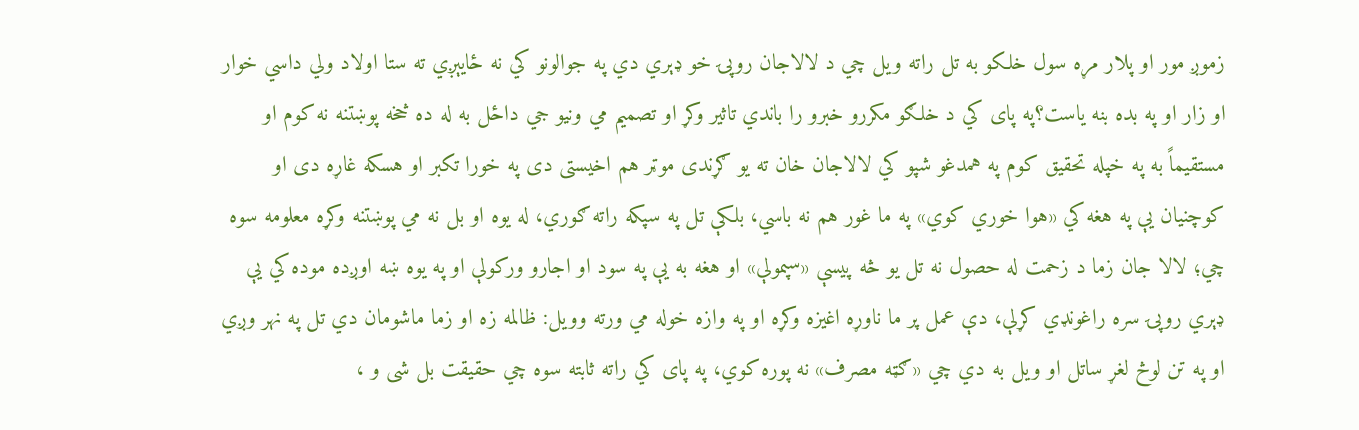زموږ مور او پلار مړه سول خلکو به تل راته ويل چي د لالاجان روپۍ خو ډېري دي په جوالونو کي نه ځايېږي ته ستا اولاد ولي داسي خوار او زار او په بده بنه یاست؟په پای کي د خلګو مکررو خبرو را باندي تاثير وکړ او تصميم مي ونيو جي داځل به له ده څخه پوښتنه نه کوم او مستقیماً به په خپله تحقیق کوم په همدغو شپو کي لالاجان خان ته یو ګړندی موټر هم اخیستی دی په خورا تکبر او هسکه غاړه دی او کوچنیان یې په هغه کي «هوا خوري کوي» په ما غور هم نه باسي، بلکې تل په سپکه راته ګوري، له يوه او بل نه مي پوښتنه وکړه معلومه سوه چي؛ لالا جان زما د زحمت له حصول نه تل یو څه پیسې «سپمولې» او هغه به یې په سود او اجارو ورکولې او په یوه ښه اوږده موده کي يې ډېري روپۍ سره راغونډي کړلې، دې عمل پر ما ناوړه اغیزه وکړه او په وازه خوله مي ورته وويل: ظالمه زه او زما ماشومان دي تل په نهر وږي او په تن لوڅ لغړ ساتل او ویل به دي چي «ګټه مصرف» نه پوره کوي، په پای کي راته ثابته سوه چي حقيقت بل شی و ،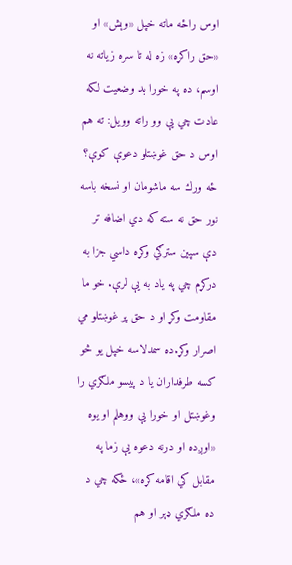اوس راځه ماته خپل «وېش» او «حق راکړه» زه له تا سره زیاته نه اوسم، ده په خورا بد وضعیت لکه عادت چي يې وو راته وويل: ته هم اوس د حق غوښتلو دعوې کوې؟ ځه ورك سه ماشومان او نسخه باسه نور حق نه سته که دي اضافه تر دې سپین سترګي وکړه داسي جزا به درکړم چي په ياد به يې لرې. خو ما مقاومت وکړ او د حق پر غوښتلو مي اصرار وکړ.ده سمدلاسه خپل یو څو کسه طرفداران یا د پیسو ملګري را وغوښتل او خورا يې ووهلم او يوه «اوږده او درنه دعوه يې زما په مقابل کي اقامه کړه»، ځکه چي د ده ملګري ډېر او هم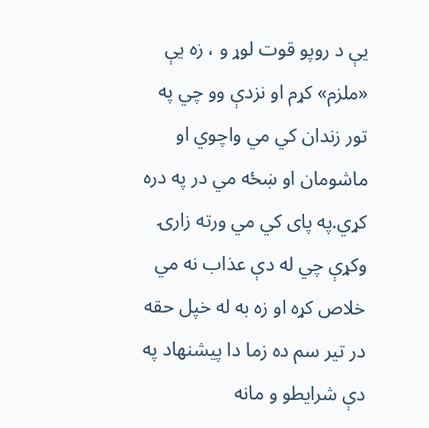يې د روپو قوت لوړ و ، زه يې «ملزم» کړم او نزدې وو چي په تور زندان کي مي واچوي او ماشومان او ښځه مي در په دره کړي.په پای کي مي ورته زارۍ وکړې چي له دې عذاب نه مي خلاص کړه او زه به له خپل حقه در تیر سم ده زما دا پیشنهاد په دې شرایطو و مانه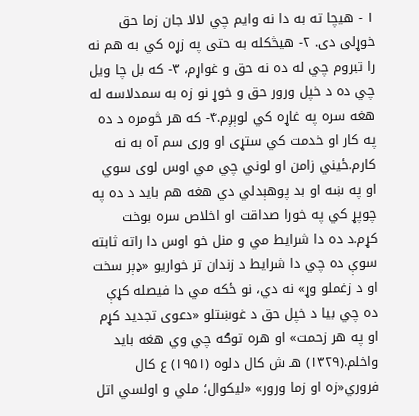۱ - هیچا ته به دا نه وايم چي لالا جان زما حق خوړلی دی. ۲- هیڅکله به حتی په زړه کي به هم نه را تبروم چي له ده نه حق و غواړم، ۳- که بل چا ویل چي ده د خپل ورور حق و خوړ نو زه به سمدلاسه له هغه سره په غاړه کي لوېږم.۴- که هر څومره د ده په کار او خدمت کي ستړی او وری سم آه به نه کارم.ځيني زامن او لوني چي مي اوس لوى سوي او په ښه او بد پوهېدلي دي هغه هم باید د ده په چوپړ کي په خورا صداقت او اخلاص سره بوخت کړم.د ده دا شرایط مي و منل خو اوس دا راته ثابته سوې ده چي دا شرایط د زندان تر خواریو «ډېر سخت او د زغملو وړ» نه دي، نو ځکه مي دا فیصله کړې ده چي بيا د خپل حق د غوښتلو «دعوی تجدید کړم او په هر زحمت» او هره توګه چي وي هغه بايد واخلم.(۱۳۲۹) هـ ش کال دلوه (۱۹۵۱) ع کال فروري«زه او زما ورور» «ليکوال؛ ملي و اولسي اتل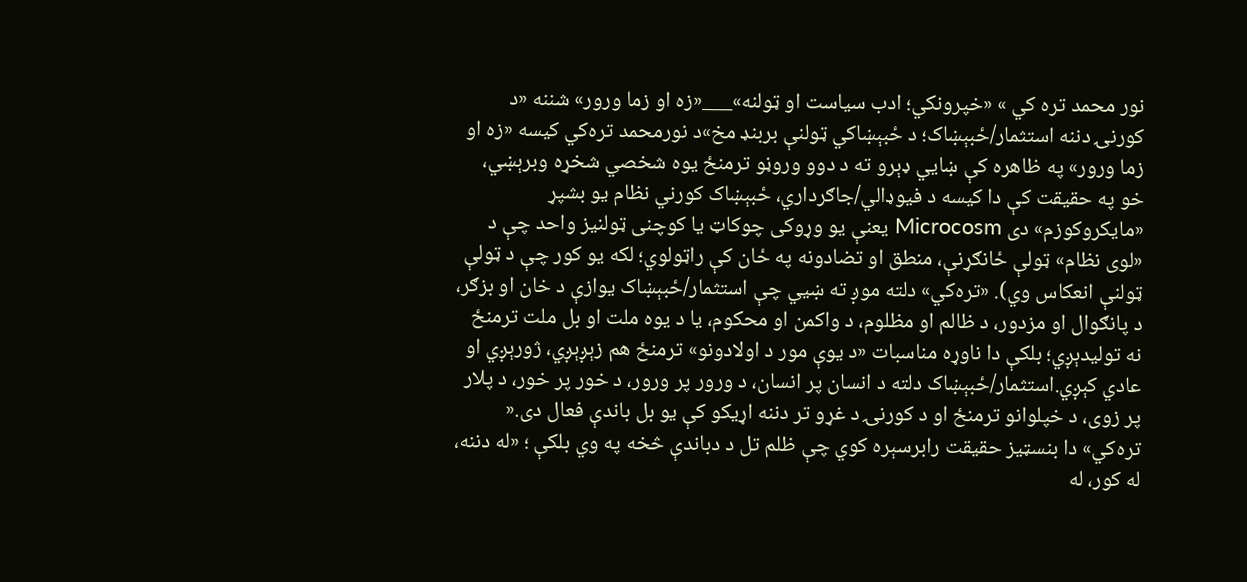نور محمد تره کي » «خپرونکي؛ ادب سياست او ټولنه»___«زه او زما ورور» شننه «د کورنۍ دننه استثمار/ځبېښاک؛ د ځبېښاکي ټولنې بربنډ مخ»د نورمحمد تره‌کي کیسه «زه او زما ورور» په ظاهره کې ښايي ډېرو ته د دوو وروڼو ترمنځ یوه شخصي شخړه وبرېښي، خو په حقیقت کې دا کیسه د فیوډالي/جاګرداري، ځبېښاک کورني نظام یو بشپړ «مایکروکوزم» دی Microcosm یعنې یو وړوکی چوکاټ یا کوچنی ټولنیز واحد چې د «لوی نظام» ټولې ځانګړنې، منطق او تضادونه په ځان کې راټولوي؛ لکه یو کور چې د ټولې ټولنې انعکاس وي). «تره‌کي» دلته موږ ته ښيي چې استثمار/ځبېښاک یوازې د خان او بزګر، د پانګوال او مزدور، د ظالم او مظلوم، د واکمن او محکوم، یا د یوه ملت او بل ملت ترمنځ نه تولیدېږي؛ بلکې دا ناوړه مناسبات «د یوې مور د اولادونو» ترمنځ هم زېږېږي، ژورېږي او عادي کېږي.استثمار/ځبېښاک دلته د انسان پر انسان، د ورور پر ورور، د خور پر خور، د پلار پر زوی، د خپلوانو ترمنځ او د کورنۍ د غړو تر دننه اړیکو کې يو بل باندې فعال دی.« تره‌کي» دا بنسټیز حقیقت رابرسېره کوي چې ظلم تل د دباندې څخه په وي بلکې ؛ «له دننه، له کور، له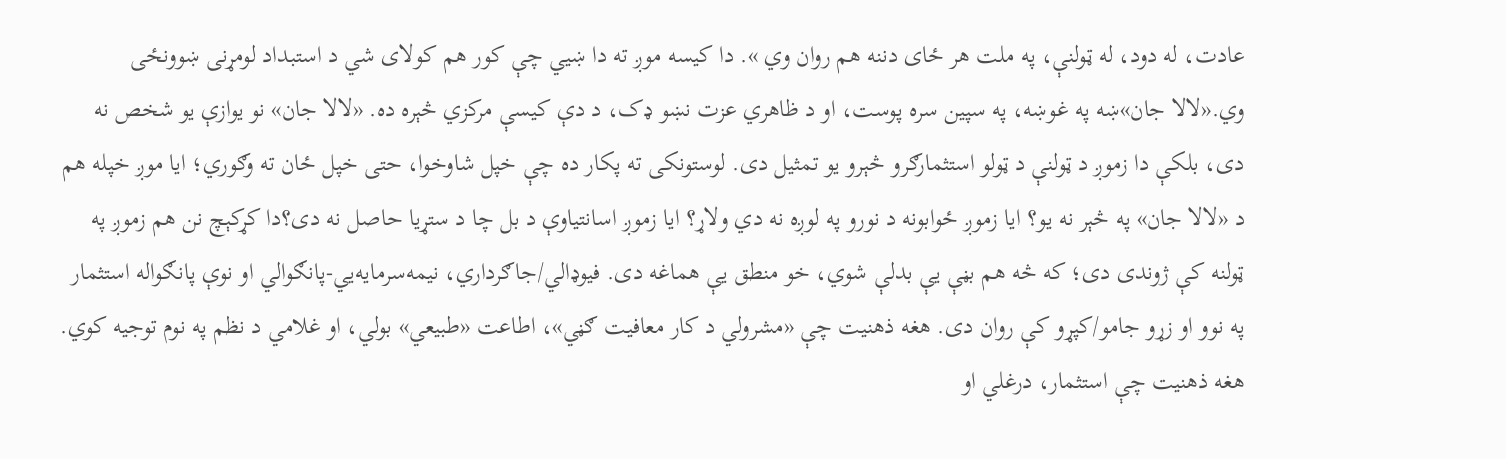عادت، له دود، له ټولنې، په ملت هر ځای دننه هم روان وي ». دا کیسه موږ ته دا ښيي چې کور هم کولای شي د استبداد لومړنی ښوونځی وي.«لالا جان»ښه په غوښه، په سپین سره پوست، او د ظاهري عزت نښو ډک، د دې کیسې مرکزي څېره ده. «لالا جان» نو یوازې یو شخص نه دی، بلکې دا زموږ د ټولنې د ټولو استثمارګرو څېرو یو تمثیل دی. لوستونکی ته پکار ده چې خپل شاوخوا، حتی خپل ځان ته وګوري؛ ایا موږ خپله هم د «لالا جان» په څېر نه یو؟ ایا زموږ ځوابونه د نورو په لوږه نه دي ولاړ؟ ایا زموږ اسانتیاوې د بل چا د ستړیا حاصل نه دی؟دا کړکېچ نن هم زموږ په ټولنه کې ژوندی دی؛ که څه هم بڼې یې بدلې شوي، خو منطق یې هماغه دی. فیوډالي/جاګرداري، نیمه‌سرمایه‌يي-پانګوالي او نوې پانګواله استثمار په نوو او زړو جامو/کپړو کې روان دی. هغه ذهنیت چې «مشرولي د کار معافیت ګڼي»، اطاعت «طبیعي» بولي، او غلامي د نظم په نوم توجیه کوي. هغه ذهنیت چې استثمار، درغلي او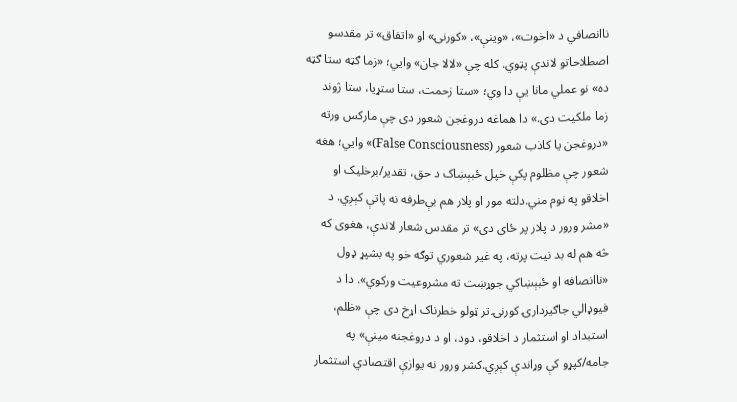ناانصافي د «اخوت»، «وینې»، «کورنۍ» او «اتفاق» تر مقدسو اصطلاحاتو لاندې پټوي. کله چې «لالا جان» وايي؛ «زما ګټه ستا ګټه ده» نو عملي مانا یې دا وي؛ «ستا زحمت، ستا ستړیا، ستا ژوند زما ملکیت دی.» دا هماغه دروغجن شعور دی چې مارکس ورته «دروغجن یا کاذب شعور (False Consciousness)» وایي؛ هغه شعور چې مظلوم پکې خپل ځبېښاک د حق، تقدیر/برخليک او اخلاقو په نوم مني.دلته مور او پلار هم بې‌طرفه نه پاتې کېږي. د «مشر ورور د پلار پر ځای دی» تر مقدس شعار لاندې، هغوی که څه هم له بد نیت پرته، په غير شعوري توګه خو په بشپړ ډول «ناانصافه او ځبېښاکي جوړښت ته مشروعیت ورکوي». دا د فیوډالي جاګیردارۍ کورنۍ تر ټولو خطرناک اړخ دی چې «ظلم، استبداد او استثمار د اخلاقو، دود، او د دروغجنه مینې» په جامه/کپړو کې وړاندې کېږي.کشر ورور نه یوازې اقتصادي استثمار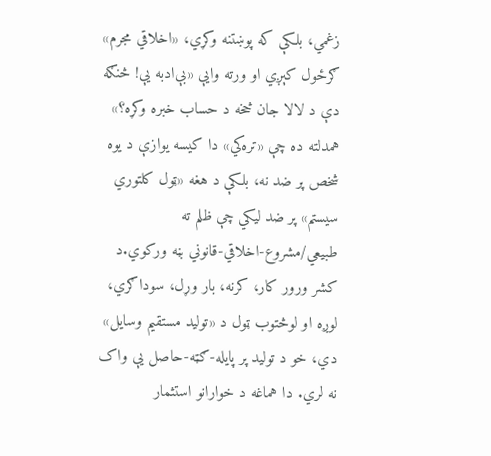زغمي، بلکې که پوښتنه وکړي، «اخلاقي مجرم» ګرځول کېږي او ورته وايې «بې‌ادبه یې! څنګه دې د لالا جان څخه د حساب خبره وکړه؟» همدلته ده چې «تره‌کي» دا کیسه یوازې د یوه شخص پر ضد نه، بلکې د هغه «ټول کلتوري سیستم» پر ضد لیکي چې ظلم ته طبیعي/مشروع-اخلاقي-قانوني بڼه ورکوي.د کشر ورور کار، کرنه، بار وړل، سوداګري، لوږه او لوڅتوب ټول د «تولید مستقیم وسایل» دي، خو د تولید پر پایله-ګټه-حاصل يې واک نه لري. دا هماغه د خوارانو استثمار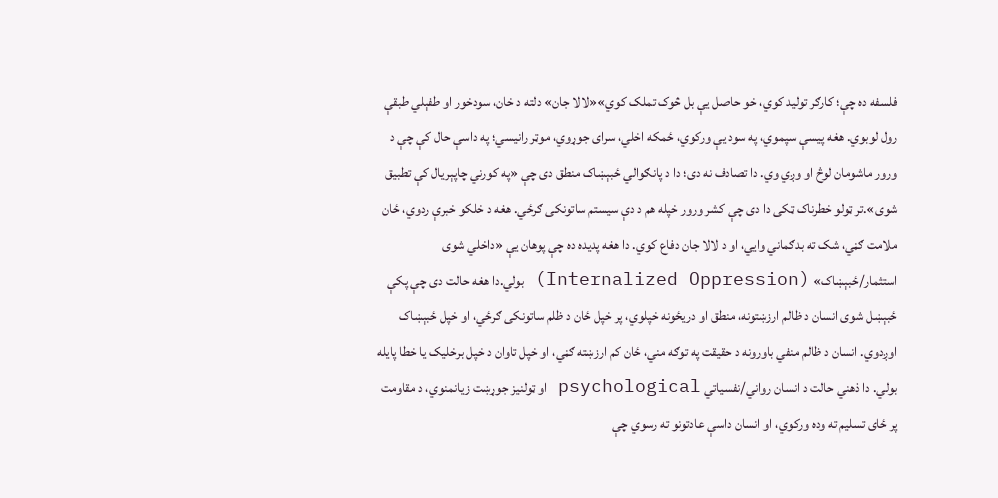فلسفه ده چې؛ کارګر تولید کوي، خو حاصل یې بل څوک تملک کوي»«لالا جان» دلته د خان، سودخور او طفېلي طبقې رول لوبوي. هغه پیسې سپموي، په سود یې ورکوي، ځمکه اخلي، سرای جوړوي، موټر رانيسي؛ په داسې حال کې چې د ورور ماشومان لوڅ او وږي وي. دا تصادف نه دی؛ دا د پانګوالي ځبېښاک منطق دی چې «په کورني چاپېریال کې تطبیق شوی».تر ټولو خطرناک ټکی دا دی چې کشر ورور خپله هم د دې سیستم ساتونکی ګرځي. هغه د خلکو خبرې ردوي، ځان ملامت ګڼي، شک ته بدګماني وایي، او د لالا جان دفاع کوي. دا هغه پدیده ده چې پوهان یې «داخلي شوی استثمار/ځبېښاک» (Internalized Oppression) بولي.دا هغه حالت دی چې پکې ځبېښل شوی انسان د ظالم ارزښتونه، منطق او دریځونه خپلوي، پر خپل ځان د ظلم ساتونکی ګرځي، او خپل ځبېښاک اوږدوي. انسان د ظالم منفي باورونه د حقیقت په توګه مني، ځان کم ارزښته ګڼي، او خپل تاوان د خپل برخلیک یا خطا پایله بولي. دا ذهني حالت د انسان رواني/نفسياتي psychological او ټولنیز جوړښت زیانمنوي، د مقاومت پر ځای تسلیم ته وده ورکوي، او انسان داسې عادتونو ته رسوي چې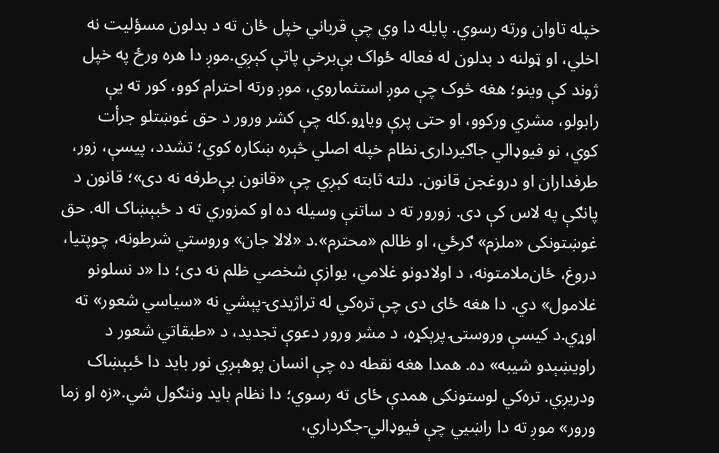خپله تاوان ورته رسوي. پایله دا وي چې قرباني خپل ځان ته د بدلون مسؤلیت نه اخلي، او ټولنه د بدلون له فعاله ځواک بې‌برخې پاتې کېږي.موږ دا هره ورځ په خپل ژوند کې وینو؛ هغه څوک چې موږ استثماروي، موږ ورته احترام کوو، کور ته یې رابولو، مشري ورکوو، او حتی پرې ویاړو.کله چې کشر ورور د حق غوښتلو جرأت کوي، نو فیوډالي جاګیردارۍ نظام خپله اصلي څېره ښکاره کوي؛ تشدد، پیسې، زور، طرفداران او دروغجن قانون. دلته ثابته کېږي چې «قانون بې‌طرفه نه دی»؛ قانون د پانګې په لاس کې دی. زورور ته د ساتنې وسیله ده او کمزوري ته د ځبېښاک اله. حق غوښتونکی «ملزم» ګرځي، او ظالم «محترم».د «لالا جان» وروستي شرطونه، چوپتیا، دروغ، ځان‌ملامتونه، د اولادونو غلامي، یوازې شخصي ظلم نه دی؛ دا «د نسلونو غلامول» دي. دا هغه ځای دی چې تره‌کي له تراژیدۍ-پېشي نه «سیاسي شعور» ته اوړي.د کیسې وروستۍ پرېکړه، د مشر ورور دعوې تجدید، د «طبقاتي شعور د راویښېدو شیبه» ده. همدا هغه نقطه ده چې انسان پوهېږي نور باید دا ځبېښاک ودریږي. تره‌کي لوستونکی همدې ځای ته رسوي؛ دا نظام باید وننګول شي.«زه او زما ورور» موږ ته دا راښيي چې فیوډالي-جګرداري،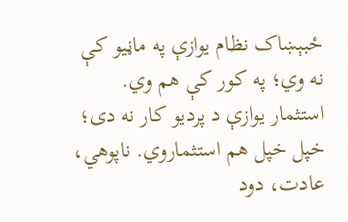ځبېښاک نظام یوازې په ماڼیو کې نه وي؛ په کور کې هم وي. استثمار یوازې د پردیو کار نه دی؛ خپل خپل هم استثماروي. ناپوهي، عادت، دود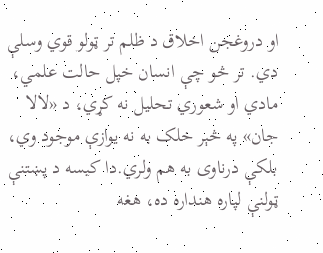او دروغجن اخلاق د ظلم تر ټولو قوي وسلې دي. تر څو چې انسان خپل حالت علمي، مادي او شعوري تحلیل نه کړي، د «لالا جان» په څېر خلک به نه یوازې موجود وي، بلکې درناوی به هم ولري.دا کیسه د پښتنې ټولنې لپاره هنداره ده، هغه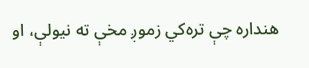هنداره چې تره‌کي زموږ مخې ته نیولې، او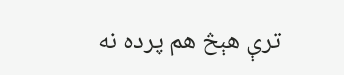ترې هېڅ هم پرده نه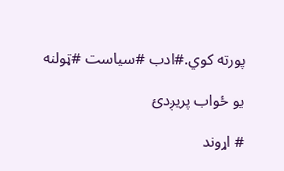پورته کوي.#ادب #سياست #ټولنه

یو ځواب پریږدئ

# اړوند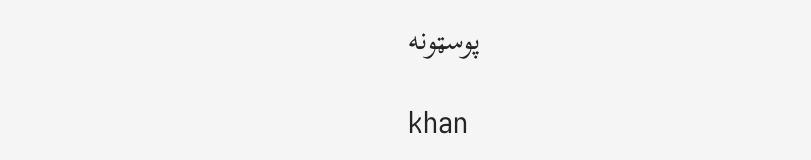پوسټونه

khan